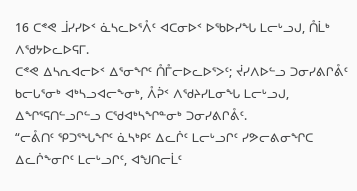16 ᑕᕝᕙ ᒨᓯᓯᐅᑉ ᓈᓴᓚᐅᕐᐰᑦ ᐊᑕᓂᐅᑉ ᐅᖃᐅᓯᖓ ᒪᓕᒡᓗᒍ, ᑍᒫᒃ ᐱᖁᔭᐅᓚᐅᕋᒥ.
ᑕᕝᕙ ᐃᓴᕆᐊᓕᐅᑉ ᐃᕐᓂᖏᑦ ᑍᒤᓕᐅᓚᐅᕐᐳᑦ; ᔫᓯᐱᐅᓪᓗ ᑐᓂᓯᕕᒋᕔᑦ ᑲᓕᒐᕐᓂᒃ ᐊᒃᓴᓗᐊᓕᖕᓂᒃ, ᐰᕉᑉ ᐱᖁᔨᓯᒪᓂᖓ ᒪᓕᒡᓗᒍ, ᐃᖏᕐᕋᑎᓪᓗᒋᓪᓗ ᑕᖁᐊᒃᓴᖏᓐᓂᒃ ᑐᓂᓯᕕᒋᕔᑦ.
“ᓕᕔᑎᑦ ᕿᑐᕐᖓᖏᑦ ᓈᓴᒃᑭᑦ ᐃᓚᒌᑦ ᒪᓕᒡᓗᒋᑦ ᓯᕗᓕᕕᓂᖏᑕ ᐃᓚᒌᖕᓂᒋᑦ ᒪᓕᒡᓗᒋᑦ, ᐊᖑᑎᓕᒫᑦ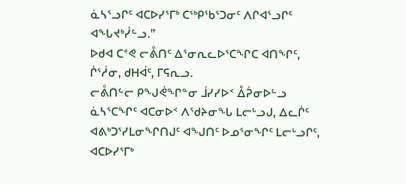ᓈᓴᕐᓗᒋᑦ ᐊᑕᐅᓯᕐᒥᒃ ᑕᖅᑭᖃᕐᑐᓂᑦ ᐱᒋᐊᕐᓗᒋᑦ ᐊᖓᔪᒃᓰᓪᓗ.”
ᐅᑯᐊ ᑕᕝᕙ ᓕᕔᑎᑦ ᐃᕐᓂᕆᓚᐅᕐᑕᖏᑕ ᐊᑎᖏᑦ, ᒌᕐᓲᓂ, ᑯᕼᐋᑦ, ᒥᕋᕆᓗ.
ᓕᕔᑎᓪᓕ ᑭᖑᕚᖏᓐᓂ ᒨᓯᓯᐅᑉ ᐂᕉᓂᐅᓪᓗ ᓈᓴᕐᑕᖏᑦ ᐊᑕᓂᐅᑉ ᐱᖁᔨᓂᖓ ᒪᓕᒡᓗᒍ, ᐃᓚᒌᑦ ᐊᕕᒃᑐᕐᓯᒪᓂᖏᑎᒍᑦ ᐊᖑᑎᑦ ᐅᓄᕐᓂᖏᑦ ᒪᓕᒡᓗᒋᑦ, ᐊᑕᐅᓯᕐᒥᒃ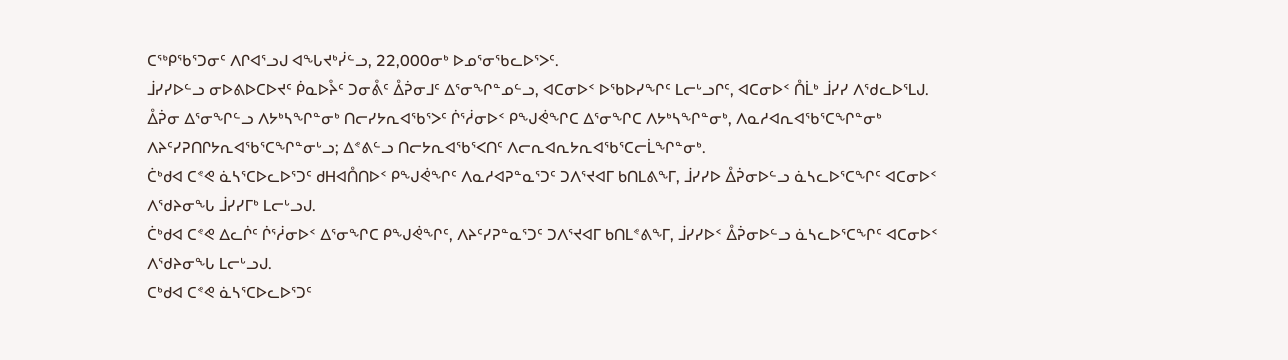ᑕᖅᑭᖃᕐᑐᓂᑦ ᐱᒋᐊᕐᓗᒍ ᐊᖓᔪᒃᓰᓪᓗ, 22,000ᓂᒃ ᐅᓄᕐᓂᖃᓚᐅᕐᐳᑦ.
ᒨᓯᓯᐅᓪᓗ ᓂᐅᕕᐅᑕᐅᔪᑦ ᑮᓇᐅᔧᑦ ᑐᓂᕔᑦ ᐂᕉᓂᒧᑦ ᐃᕐᓂᖏᓐᓄᓪᓗ, ᐊᑕᓂᐅᑉ ᐅᖃᐅᓯᖏᑦ ᒪᓕᒡᓗᒋᑦ, ᐊᑕᓂᐅᑉ ᑍᒫᒃ ᒨᓯᓯ ᐱᖁᓚᐅᕐᒪᒍ.
ᐂᕉᓂ ᐃᕐᓂᖏᓪᓗ ᐱᔭᒃᓴᖏᓐᓂᒃ ᑎᓕᓯᔭᕆᐊᖃᕐᐳᑦ ᒌᕐᓲᓂᐅᑉ ᑭᖑᕚᖏᑕ ᐃᕐᓂᖏᑕ ᐱᔭᒃᓴᖏᓐᓂᒃ, ᐱᓇᓱᐊᕆᐊᖃᕐᑕᖏᓐᓂᒃ ᐱᔨᑦᓯᕈᑎᒋᔭᕆᐊᖃᕐᑕᖏᓐᓂᒡᓗ; ᐃᕝᕕᓪᓗ ᑎᓕᔭᕆᐊᖃᕐᐸᑎᑦ ᐱᓕᕆᐊᕆᔭᕆᐊᖃᕐᑕᓕᒫᖏᓐᓂᒃ.
ᑖᒃᑯᐊ ᑕᕝᕙ ᓈᓴᕐᑕᐅᓚᐅᕐᑐᑦ ᑯᕼᐊᑍᑎᐅᑉ ᑭᖑᕚᖏᑦ ᐱᓇᓱᐊᕈᓐᓇᕐᑐᑦ ᑐᐱᕐᔪᐊᒥ ᑲᑎᒪᕕᖕᒥ, ᒨᓯᓯᐅ ᐂᕉᓂᐅᓪᓗ ᓈᓴᓚᐅᕐᑕᖏᑦ ᐊᑕᓂᐅᑉ ᐱᖁᔨᓂᖓ ᒨᓯᓯᒥᒃ ᒪᓕᒡᓗᒍ.
ᑖᒃᑯᐊ ᑕᕝᕙ ᐃᓚᒌᑦ ᒌᕐᓲᓂᐅᑉ ᐃᕐᓂᖏᑕ ᑭᖑᕚᖏᑦ, ᐱᔨᑦᓯᕈᓐᓇᕐᑐᑦ ᑐᐱᕐᔪᐊᒥ ᑲᑎᒪᕝᕕᖕᒥ, ᒨᓯᓯᐅᑉ ᐂᕉᓂᐅᓪᓗ ᓈᓴᓚᐅᕐᑕᖏᑦ ᐊᑕᓂᐅᑉ ᐱᖁᔨᓂᖓ ᒪᓕᒡᓗᒍ.
ᑕᒃᑯᐊ ᑕᕝᕙ ᓈᓴᕐᑕᐅᓚᐅᕐᑐᑦ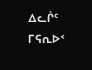ᐃᓚᒌᑦ ᒥᕋᕆᐅᑉ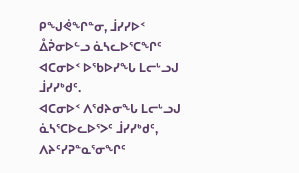ᑭᖑᕚᖏᓐᓂ, ᒨᓯᓯᐅᑉ ᐂᕉᓂᐅᓪᓗ ᓈᓴᓚᐅᕐᑕᖏᑦ ᐊᑕᓂᐅᑉ ᐅᖃᐅᓯᖓ ᒪᓕᒡᓗᒍ ᒨᓯᓯᒃᑯᑦ.
ᐊᑕᓂᐅᑉ ᐱᖁᔨᓂᖓ ᒪᓕᒡᓗᒍ ᓈᓴᕐᑕᐅᓚᐅᕐᐳᑦ ᒨᓯᓯᒃᑯᑦ, ᐱᔨᑦᓯᕈᓐᓇᕐᓂᖏᑦ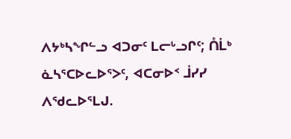ᐱᔭᒃᓴᖏᓪᓗ ᐊᑐᓂᑦ ᒪᓕᒡᓗᒋᑦ; ᑍᒫᒃ ᓈᓴᕐᑕᐅᓚᐅᕐᐳᑦ, ᐊᑕᓂᐅᑉ ᒨᓯᓯ ᐱᖁᓚᐅᕐᒪᒍ.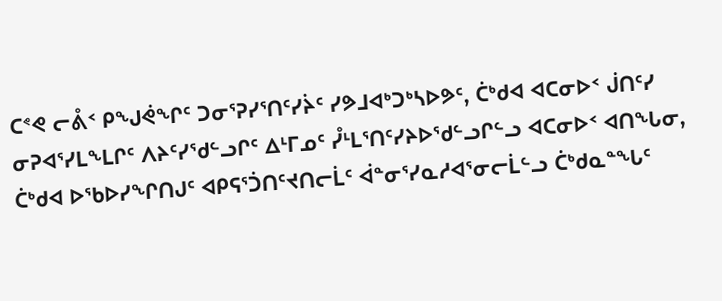ᑕᕝᕙ ᓕᕔᑉ ᑭᖑᕚᖏᑦ ᑐᓂᕐᕈᓯᕐᑎᑦᓯᔩᑦ ᓯᕗᒧᐊᒃᑐᒃᓴᐅᕗᑦ, ᑖᒃᑯᐊ ᐊᑕᓂᐅᑉ ᒎᑎᑦᓯ ᓂᕈᐊᕐᓯᒪᖕᒪᒋᑦ ᐱᔨᑦᓯᖁᓪᓗᒋᑦ ᐃᒻᒥᓄᑦ ᓮᒻᒪᕐᑎᑦᓯᔨᐅᖁᓪᓗᒋᓪᓗ ᐊᑕᓂᐅᑉ ᐊᑎᖓᓂ, ᑖᒃᑯᐊ ᐅᖃᐅᓯᖏᑎᒍᑦ ᐊᑭᕋᕐᑑᑎᑦᔪᑎᓕᒫᑦ ᐋᓐᓂᕐᓯᓇᓱᐊᕐᓂᓕᒫᓪᓗ ᑖᒃᑯᓇᓐᖓᑦ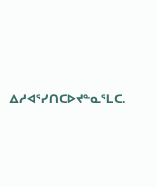ᐃᓱᐊᕐᓯᑎᑕᐅᔪᓐᓇᕐᒪᑕ.